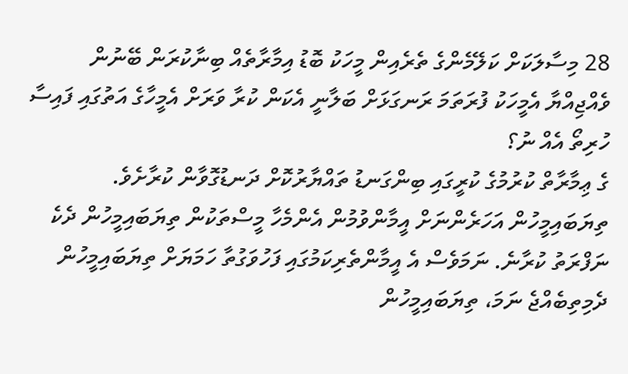28 މިސާލަކަށް ކަލޭމެންގެ ތެރެއިން މީހަކު ބޮޑު އިމާރާތެއް ބިނާކުރަން ބޭނުން ވެއްޖިއްޔާ އެމީހަކު ފުރަތަމަ ރަނގަޅަށް ބަލާނީ އެކަން ކުރާ ވަރަށް އެމީހާގެ އަތުގައި ފައިސާ ހުރިތޯ އެއް ނު؟
ގެ ޢިމާރާތް ކުރުމުގެ ކުރީގައި ބިންގަނޑު ތައްޔާރުކޮށް ދަނޑުގޮވާން ކުރާށެވެ.
ތިޔަބައިމީހުން އަހަރެންނަށް އީމާންވުމުން އެންމެހާ މީސްތަކުން ތިޔަބައިމީހުން ދެކެ ނަފްރަތު ކުރާނެ. ނަމަވެސް އެ އީމާންތެރިކަމުގައި ފަހުވަގުތާ ހަމަޔަށް ތިޔަބައިމީހުން ދެމިތިބެއްޖެ ނަމަ، ތިޔަބައިމީހުން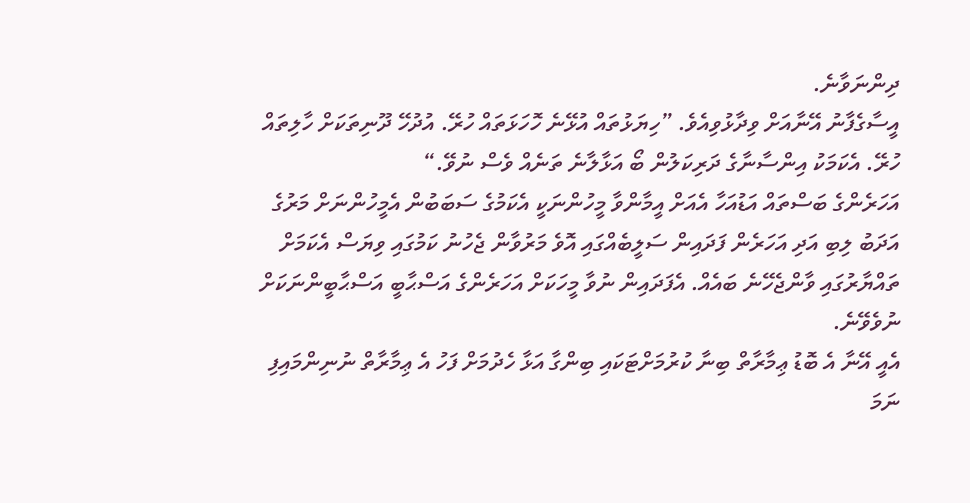ދިންނަވާނެ.
އީސާގެފާނު އޭނާއަށް ވިދާޅުވިއެވެ. ”ހިޔަޅުތައް އުޅޭނެ ހޮހަޅަތައް ހުރޭ. އުދުހޭ ދޫނިތަކަށް ހާލިތައް ހުރޭ. އެކަމަކު އިންސާނާގެ ދަރިކަލުން ބޯ އަޅާލާނެ ތަނެއް ވެސް ނުވޭ.“
އަހަރެންގެ ބަސްތައް އަޑުއަހާ އެއަށް އީމާންވާ މީހުންނަކީ އެކަމުގެ ސަބަބުން އެމީހުންނަށް މަރުގެ އަދަބު ލިބި އަދި އަހަރެން ފަދައިން ސަލީބެއްގައި އޮވެ މަރުވާން ޖެހުނު ކަމުގައި ވިޔަސް އެކަމަށް ތައްޔާރުގައި ވާންޖެހޭނެ ބައެއް. އެފަދައިން ނުވާ މީހަކަށް އަހަރެންގެ އަސްޙާބީ އަސްޙާބީންނަކަށް ނުވެވޭނެ.
އެއީ އޭނާ އެ ބޮޑު ޢިމާރާތް ބިނާ ކުރުމަށްޓަކައި ބިންގާ އަޅާ ހެދުމަށް ފަހު އެ ޢިމާރާތް ނުނިންމައިފި ނަމަ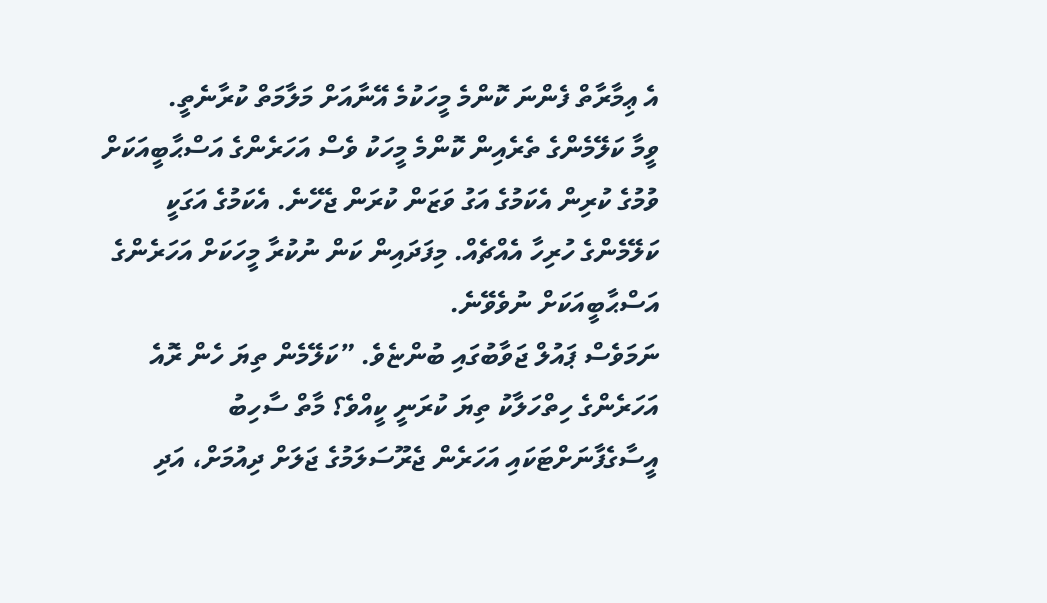އެ ޢިމާރާތް ފެންނަ ކޮންމެ މީހަކުމެ އޭނާއަށް މަލާމަތް ކުރާނެތީ.
ވީމާ ކަލޭމެންގެ ތެރެއިން ކޮންމެ މީހަކު ވެސް އަހަރެންގެ އަސްޙާބީއަކަށް ވުމުގެ ކުރިން އެކަމުގެ އަގު ވަޒަން ކުރަން ޖެހޭނެ. އެކަމުގެ އަގަކީ ކަލޭމެންގެ ހުރިހާ އެއްޗެއް. މިފަދައިން ކަން ނުކުރާ މީހަކަށް އަހަރެންގެ އަސްޙާބީއަކަށް ނުވެވޭނެ.
ނަމަވެސް ޕައުލް ޖަވާބުގައި ބުންޏެވެ. ”ކަލޭމެން ތިޔަ ހެން ރޮއެ އަހަރެންގެ ހިތްހަލާކު ތިޔަ ކުރަނީ ކީއްވެ؟ މާތް ސާހިބު އީސާގެފާނަށްޓަކައި އަހަރެން ޖެރޫސަލަމުގެ ޖަލަށް ދިއުމަށް، އަދި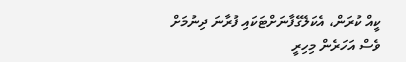ކީއް ކުރަން، އެކަލޭގެފާނަށްޓަކައި ފުރާނަ ދިނުމަށް ވެސް އަހަރެން މިހިރީ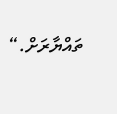ތައްޔާރަށް.“